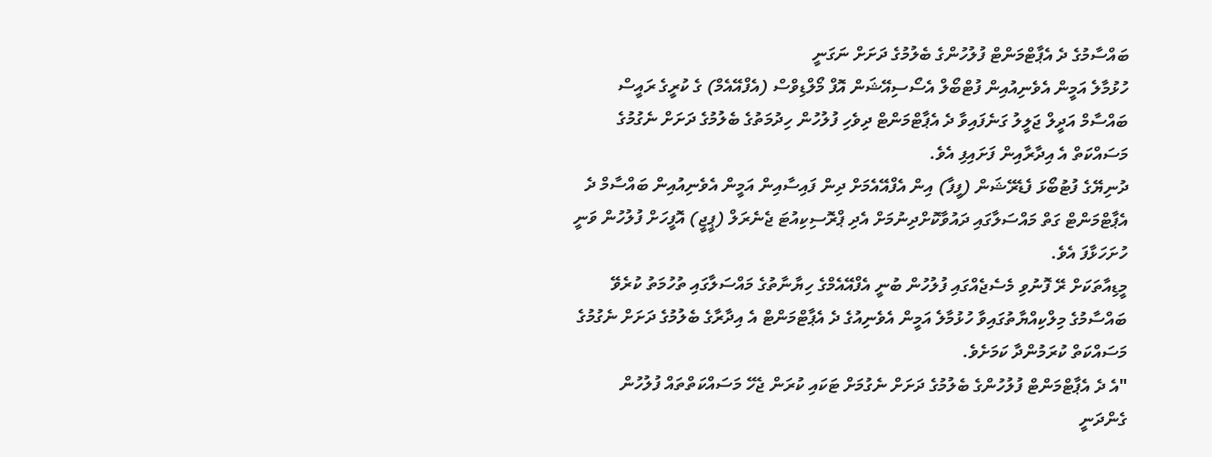ބައްސާމުގެ ދެ އެޕާޓްމަންޓް ފުލުހުންގެ ބެލުމުގެ ދަށަށް ނަގަނީ
ހުޅުމާލެ އަމީން އެވެނިއުއިން ފުޓްބޯލް އެސޯސިއޭޝަން އޮފް މޯލްޑިވްސް (އެފްއޭއެމް) ގެ ކުރީގެ ރައީސް ބައްސާމް އަދީލް ޖަލީލު ގަނެފައިވާ ދެ އެޕާޓްމަންޓް ދިވެހި ފުލުހުން ހިދުމަތުގެ ބެލުމުގެ ދަށަށް ނެގުމުގެ މަސައްކަތް އެ އިދާރާއިން ފަށައިފި އެވެ.
ދުނިޔޭގެ ފުޓުބޯޅަ ފެޑެރޭޝަން (ފީފާ) އިން އެފްއޭއެމަށް ދިން ފައިސާއިން އަމީން އެވެނިއުއިން ބައްސާމް ދެ އެޕާޓްމަންޓް ގަތް މައްސަލާގައި ދައުވާކޮށްދިނުމަށް އެދި ޕްރޮސިކިއުޓަ ޖެނެރަލް (ޕީޖީ) އޮފީހަށް ފުލުހުން ވަނީ ހުށަހަޅާފަ އެވެ.
މީޑިއާތަކަށް ރޭ ފޮނުވި މެސެޖެއްގައި ފުލުހުން ބުނީ އެފްއޭއެމްގެ ހިޔާނާތުގެ މައްސަލާގައި ތުހުމަތު ކުރެވޭ ބައްސާމުގެ މިލްކިއްޔާތުގައިވާ ހުޅުމާލެ އަމީން އެވެނިއުގެ ދެ އެޕާޓްމަންޓް އެ އިދާރާގެ ބެލުމުގެ ދަށަށް ނެގުމުގެ މަސައްކަތް ކުރަމުންދާ ކަމަށެވެ.
"އެ ދެ އެޕާޓްމަންޓް ފުލުހުންގެ ބެލުމުގެ ދަށަށް ނެގުމަށް ޓަކައި ކުރަން ޖެހޭ މަސައްކަތްތައް ފުލުހުން ގެންދަނީ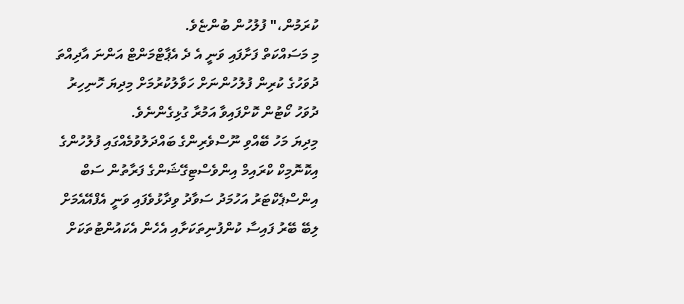ކުރަމުން،" ފުލުހުން ބުންޏެވެ.
މި މަސައްކަތް ފަށާފައި ވަނީ އެ ދެ އެޕާޓްމަންޓް އަންނަ އާދިއްތަ ދުވަހުގެ ކުރިން ފުލުހުންނަށް ހަވާލުކުރުމަށް މިދިޔަ ހޮނިހިރު ދުވަހު ކޯޓުން ކޮށްފައިވާ އަމުރާ ގުޅިގެންނެވެ.
މިދިޔަ މަހު ބޭއްވި ނޫސްވެރިންގެ ބައްދަލުވުމެއްގައި ފުލުހުންގެ އިކޮނޮމިކް ކްރައިމް އިންވެސްޓިގޭޝަންގެ ފަރާތުން ސަބް އިންސްޕެކްޓަރު އަހުމަދު ސަވާދު ވިދާޅުވެފައި ވަނީ އެފްއޭއެމަށް ލިބޭ ބޭރު ފައިސާ ކުންފުނިތަކަށާއި އެހެން އެކައުންޓުތަކަށް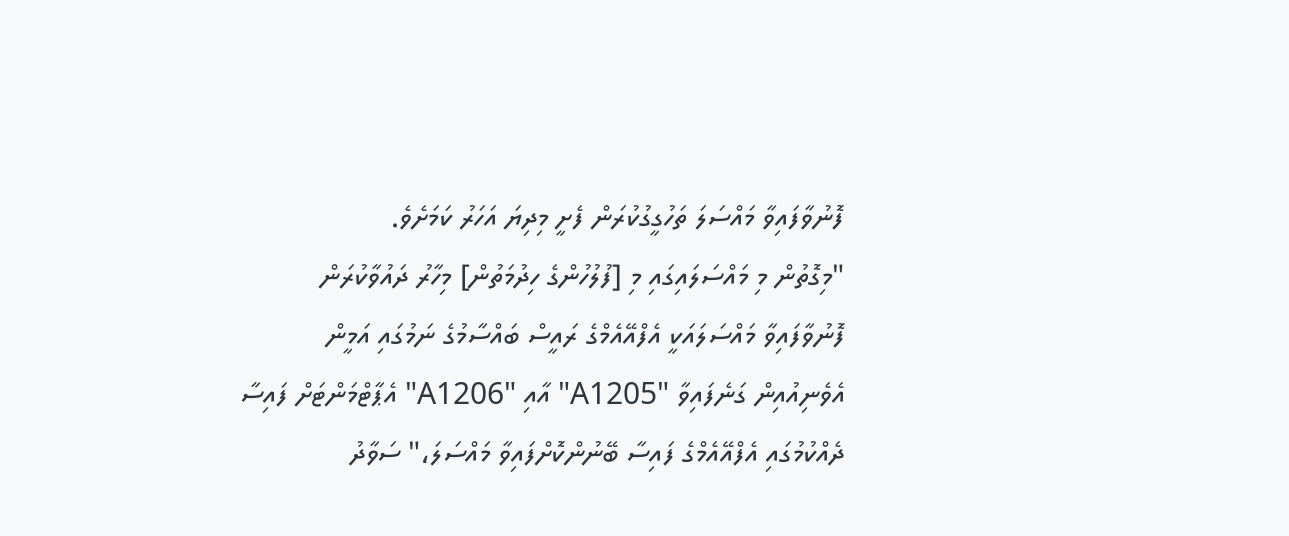ފޮނުވާފައިވާ މައްސަލަ ތަހުގީގުކުރަން ފެށީ މިދިޔަ އަހަރު ކަމަށެވެ.
"މިގޮތުން މި މައްސަލައިގައި މި [ފުލުހުންގެ ހިދުމަތުން] މިހާރު ދައުވާކުރަން ފޮނުވާފައިވާ މައްސަލައަކީ އެފްއޭއެމްގެ ރައީސް ބައްސާމުގެ ނަމުގައި އަމީން އެވެނިއުއިން ގަނެފައިވާ "A1205" އާއި "A1206" އެޕާޓްމަންޓަށް ފައިސާ ދެއްކުމުގައި އެފްއޭއެމްގެ ފައިސާ ބޭނުންކޮށްފައިވާ މައްސަލަ،" ސަވާދު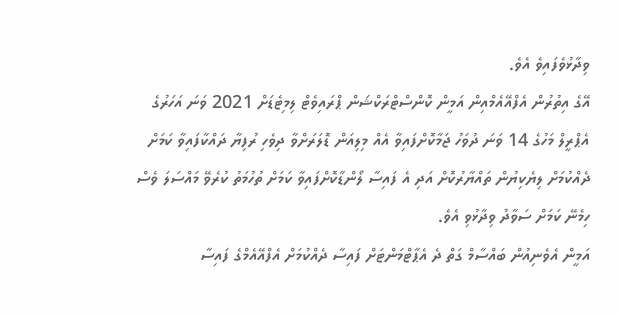ވިދާޅުވެފައިވެ އެވެ.
އޭގެ އިތުރުން އެފްއޭއެމްއިން އަމީން ކޮންސްޓްރަކްޝަން ޕްރައިވެޓް ލިމިޓެޑަށް 2021 ވަނަ އަހަރުގެ އެޕްރީލް މަހުގެ 14 ވަނަ ދުވަހު ޖަމާކޮށްފައިވާ އެއް މިލިއަން ޑޮލަރަށްވާ ދިވެހި ރުފިޔާ ދައްކާފައިވާ ކަމަށް ދެއްކުމަށް ލިޔެކިޔުން ތައްޔާރުކޮށް އަދި އެ ފައިސާ ލޯންޑާކޮށްފައިވާ ކަމަށް ތުހުމަތު ކުރެވޭ މައްސަލަ ވެސް ހިމެނޭ ކަމަށް ސަވާދު ވިދާޅުވި އެވެ.
އަމީން އެވެނިއުން ބައްސާމް ގަތް ދެ އެޕާޓްމަންޓަށް ފައިސާ ދެއްކުމަށް އެފްއޭއެމްގެ ފައިސާ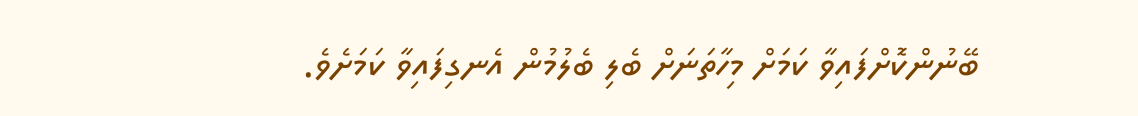ބޭނުންކޮށްފައިވާ ކަމަށް މިހާތަނަށް ބެލި ބެލުމުން އެނގިފައިވާ ކަމަށެވެ.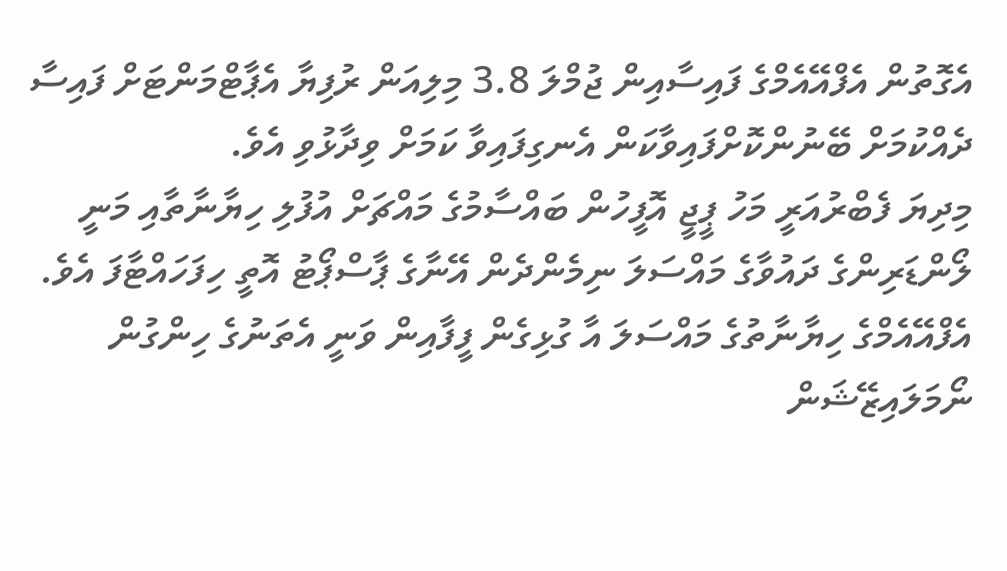އެގޮތުން އެފްއޭއެމްގެ ފައިސާއިން ޖުމްލަ 3.8 މިލިއަން ރުފިޔާ އެޕާޓްމަންޓަށް ފައިސާ ދެއްކުމަށް ބޭނުންކޮށްފައިވާކަން އެނގިފައިވާ ކަމަށް ވިދާޅުވި އެވެ.
މިދިޔަ ފެބްރުއަރީ މަހު ޕީޖީ އޮފީހުން ބައްސާމުގެ މައްޗަށް އުފުލި ހިޔާނާތާއި މަނީ ލޯންޑަރިންގެ ދައުވާގެ މައްސަލަ ނިމެންދެން އޭނާގެ ޕާސްޕޯޓު އޮތީ ހިފަހައްޓާފަ އެވެ.
އެފްއޭއެމްގެ ހިޔާނާތުގެ މައްސަލަ އާ ގުޅިގެން ފީފާއިން ވަނީ އެތަނުގެ ހިންގުން ނޯމަލައިޒޭޝަން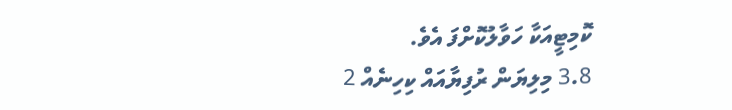ކޮމިޓީއަކާ ހަވާލުކޮށްފަ އެވެ.
3.8 މިލިޔަން ރުފިޔާއައް ކިހިނެއް 2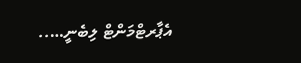އެޕާރޓްމަންޓް ލިބެނީ…..